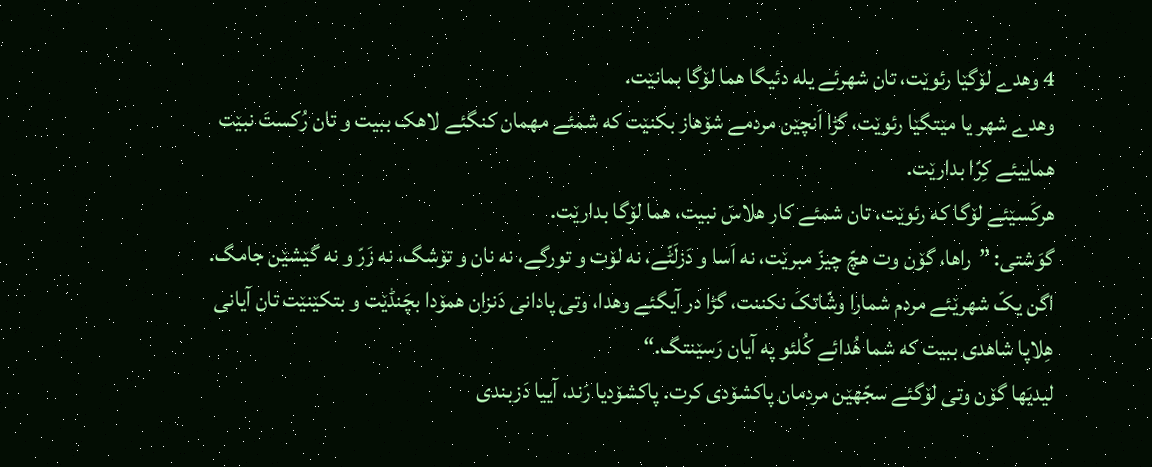4 وهدے لۆگێا رئوێت، تان شهرئے یله دئیگا هما لۆگا بمانێت.
وهدے شهر یا مێتگێا رئوێت، گڑا اَنچێن مردمے شۆهاز بکنێت که شمئے مهمان کنگئے لاهک ببیت و تان رُکستَ نبێت هماییئے کِرّا بدارێت.
هرکَسێئے لۆگا که رئوێت، تان شمئے کار هلاسَ نبیت، هما لۆگا بدارێت.
گوَشتی: ”راها، گۆن وت هچّ چیزّ مبرێت، نه اَسا و دَزلَٹّے، نه لۆت و تورگے، نه نان و تۆشگ، نه زَرّ و نه گێشێن جامگ.
اگن یکّ شهرێئے مردم شمارا وشّاتکَ نکننت، گڑا در آیگئے وهدا، وتی پادانی دَنزان همۆدا بچَنڈێت و بتکێنێت تان آیانی هِلاپا شاهدی ببیت که شما هُدائے کُلئو په آیان رَسێنتگ.“
لیدیَها گۆن وتی لۆگئے سجّهێن مردمان پاکشۆدی کرت. پاکشۆدیا رَند، آییا دَزبندی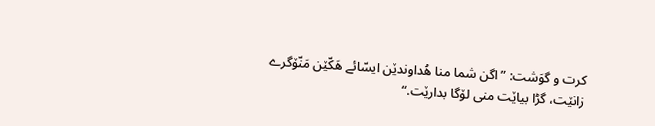کرت و گوَشت: ”اگن شما منا هُداوندێن ایسّائے هَکّێن مَنّۆگرے زانێت، گڑا بیاێت منی لۆگا بدارێت.“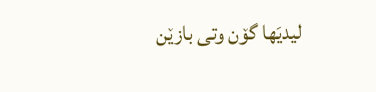لیدیَها گۆن وتی بازێن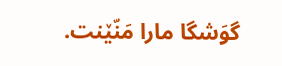گوَشگا مارا مَنّێنت.